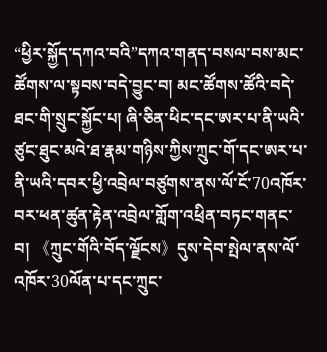“ཕྱིར་སྐྱོད་དཀའ་བའི”དཀའ་གནད་བསལ་བས་མང་ཚོགས་ལ་སྟབས་བདེ་བྱུང་བ། མང་ཚོགས་ཚོའི་བདེ་ཐང་གི་སྲུང་སྐྱོང་པ། ཞི་ཅིན་ཕིང་དང་ཨར་པ་ནི་ཡའི་ཙུང་ཐུང་མའེ་ཐ་རྣམ་གཉིས་ཀྱིས་ཀྲུང་གོ་དང་ཨར་པ་ནི་ཡའི་དབར་ཕྱི་འབྲེལ་བཙུགས་ནས་ལོ་ངོ་70འཁོར་བར་ཕན་ཚུན་རྟེན་འབྲེལ་གློག་འཕྲིན་བཏང་གནང་བ། 《ཀྲུང་གོའི་བོད་ལྗོངས》དུས་དེབ་སྤེལ་ནས་ལོ་འཁོར་30ལོན་པ་དང་ཀྲུང་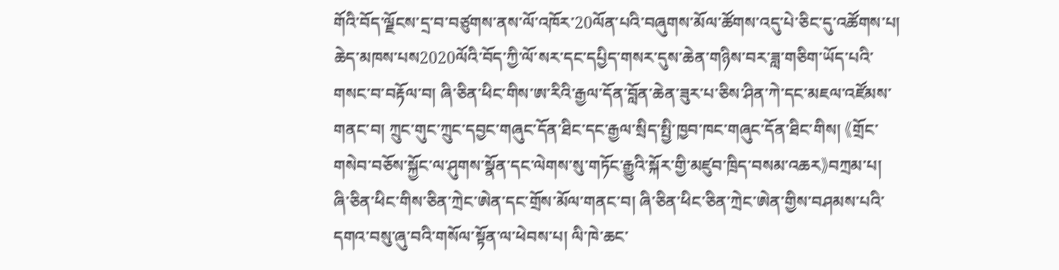གོའི་བོད་ལྗོངས་དྲ་བ་བཙུགས་ནས་ལོ་འཁོར་20ལོན་པའི་བཞུགས་མོལ་ཚོགས་འདུ་པེ་ཅིང་དུ་འཚོགས་པ། ཆེད་མཁས་པས2020ལོའི་བོད་ཀྱི་ལོ་སར་དང་དཔྱིད་གསར་དུས་ཆེན་གཉིས་བར་ཟླ་གཅིག་ཡོད་པའི་གསང་བ་བརྟོལ་བ། ཞི་ཅིན་ཕིང་གིས་ཨ་རིའི་རྒྱལ་དོན་བློན་ཆེན་ཟུར་པ་ཅིས་ཤིན་ཀེ་དང་མཇལ་འཛོམས་གནང་བ། ཀྲུང་གུང་ཀྲུང་དབྱང་གཞུང་དོན་ཐིང་དང་རྒྱལ་སྲིད་སྤྱི་ཁྱབ་ཁང་གཞུང་དོན་ཐིང་གིས། 《གྲོང་གསེབ་བཅོས་སྐྱོང་ལ་ཤུགས་སྣོན་དང་ལེགས་སུ་གཏོང་རྒྱུའི་སྐོར་གྱི་མཛུབ་ཁྲིད་བསམ་འཆར》བཀྲམ་པ། ཞི་ཅིན་ཕིང་གིས་ཅིན་ཀྲེང་ཨེན་དང་གྲོས་མོལ་གནང་བ། ཞི་ཅིན་ཕིང་ཅིན་ཀྲེང་ཨེན་གྱིས་བཤམས་པའི་དགའ་བསུ་ཞུ་བའི་གསོལ་སྟོན་ལ་ཕེབས་པ། ལི་ཁེ་ཆང་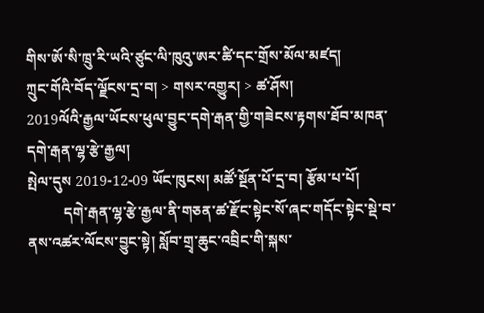གིས་ཨོ་སི་ཁྲུ་རི་ཡའི་ཙུང་ལི་ཁུའུ་ཨར་ཚི་དང་གྲོས་མོལ་མཛད།
ཀྲུང་གོའི་བོད་ལྗོངས་དྲ་བ། > གསར་འགྱུར། > ཚ་ཤོས།
2019ལོའི་རྒྱལ་ཡོངས་ཕུལ་བྱུང་དགེ་རྒན་གྱི་གཟེངས་རྟགས་ཐོབ་མཁན་དགེ་རྒན་ལྷ་རྩེ་རྒྱལ།
སྤེལ་དུས 2019-12-09 ཡོང་ཁུངས། མཚོ་སྔོན་པོ་དྲ་བ། རྩོམ་པ་པོ།
          དགེ་རྒན་ལྷ་རྩེ་རྒྱལ་ནི་གཅན་ཚ་རྫོང་སྟེང་སོ་ཞང་གདོང་སྟེང་སྡེ་བ་ནས་འཚར་ལོངས་བྱུང་སྟེ། སློབ་གྲྭ་ཆུང་འབྲིང་གི་སྐས་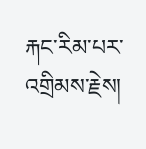རྐང་རིམ་པར་འགྲིམས་རྗེས།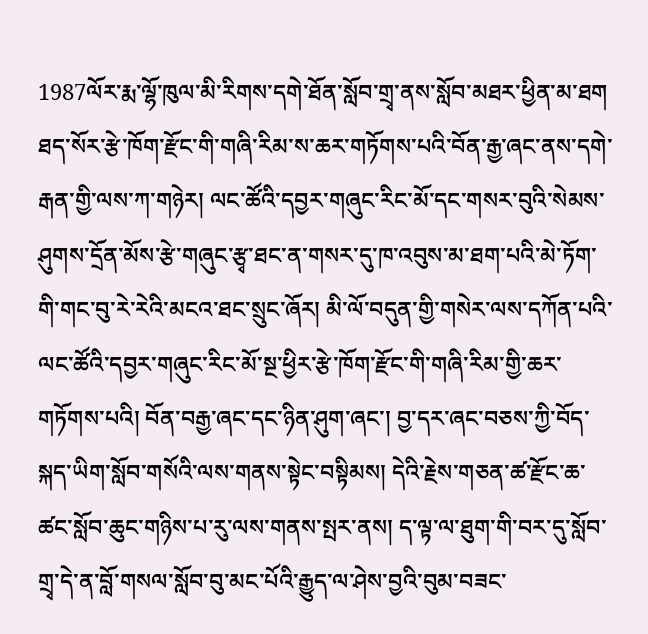1987ལོར་རྨ་ལྷོ་ཁུལ་མི་རིགས་དགེ་ཐོན་སློབ་གྲྭ་ནས་སློབ་མཐར་ཕྱིན་མ་ཐག  ཐད་སོར་རྩེ་ཁོག་རྫོང་གི་གཞི་རིམ་ས་ཆར་གཏོགས་པའི་བོན་རྒྱ་ཞང་ནས་དགེ་རྒན་གྱི་ལས་ཀ་གཉེར། ལང་ཚོའི་དབྱར་གཞུང་རིང་མོ་དང་གསར་བུའི་སེམས་ཤུགས་དྲོན་མོས་རྩེ་གཞུང་རྩྭ་ཐང་ན་གསར་དུ་ཁ་འབུས་མ་ཐག་པའི་མེ་ཏོག་གི་གང་བུ་རེ་རེའི་མངའ་ཐང་སྲུང་ཞོར། མི་ལོ་བདུན་གྱི་གསེར་ལས་དཀོན་པའི་ལང་ཚོའི་དབྱར་གཞུང་རིང་མོ་སྔ་ཕྱིར་རྩེ་ཁོག་རྫོང་གི་གཞི་རིམ་གྱི་ཆར་གཏོགས་པའི། བོན་བརྒྱ་ཞང་དང་ཉིན་ཤུག་ཞང་། བྱ་དར་ཞང་བཅས་ཀྱི་བོད་སྐད་ཡིག་སློབ་གསོའི་ལས་གནས་སྟེང་བསྟིམས། དེའི་རྗེས་གཅན་ཚ་རྫོང་ཆ་ཚང་སློབ་ཆུང་གཉིས་པ་རུ་ལས་གནས་སྤར་ནས། ད་ལྟ་ལ་ཐུག་གི་བར་དུ་སློབ་གྲྭ་དེ་ན་བློ་གསལ་སློབ་བུ་མང་པོའི་རྒྱུད་ལ་ཤེས་བྱའི་བུམ་བཟང་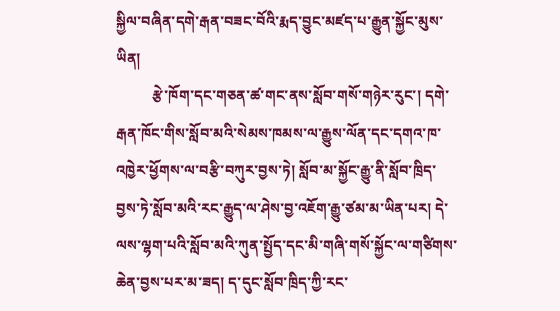སྐྱིལ་བཞིན་དགེ་རྒན་བཟང་བོའི་རྨད་བྱུང་མཛད་པ་རྒྱུན་སྐྱོང་མུས་ཡིན།
          རྩེ་ཁོག་དང་གཅན་ཚ་གང་ནས་སློབ་གསོ་གཉེར་རུང་། དགེ་རྒན་ཁོང་གིས་སློབ་མའི་སེམས་ཁམས་ལ་རྒྱུས་ལོན་དང་དགའ་ཁ་འཁྱེར་ཕྱོགས་ལ་བརྩི་བཀུར་བྱས་ཏེ། སློབ་མ་སྐྱོང་རྒྱུ་ནི་སློབ་ཁྲིད་བྱས་ཏེ་སློབ་མའི་རང་རྒྱུད་ལ་ཤེས་བྱ་འཇོག་རྒྱུ་ཙམ་མ་ཡིན་པར། དེ་ལས་ལྷག་པའི་སློབ་མའི་ཀུན་སྤྱོད་དང་མི་གཞི་གསོ་སྐྱོང་ལ་གཙིགས་ཆེན་བྱས་པར་མ་ཟད། ད་དུང་སློབ་ཁྲིད་ཀྱི་རང་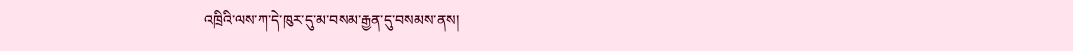འཁྲིའི་ལས་ཀ་དེ་ཁུར་དུ་མ་བསམ་རྒྱན་དུ་བསམས་ནས།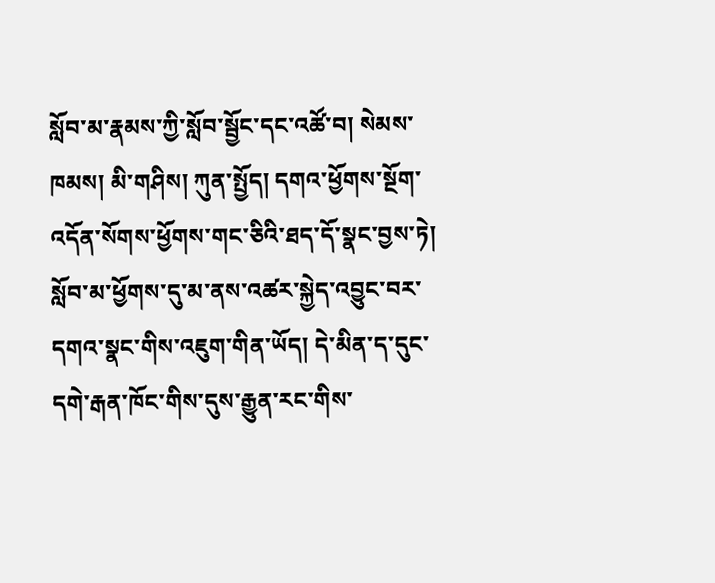སློབ་མ་རྣམས་ཀྱི་སློབ་སྦྱོང་དང་འཚོ་བ། སེམས་ཁམས། མི་གཤིས། ཀུན་སྤྱོད། དགའ་ཕྱོགས་སྔོག་འདོན་སོགས་ཕྱོགས་གང་ཅིའི་ཐད་དོ་སྣང་བྱས་ཏེ། སློབ་མ་ཕྱོགས་དུ་མ་ནས་འཚར་སྐྱེད་འབྱུང་བར་དགའ་སྣང་གིས་འཇུག་གིན་ཡོད། དེ་མིན་ད་དུང་དགེ་རྒན་ཁོང་གིས་དུས་རྒྱུན་རང་གིས་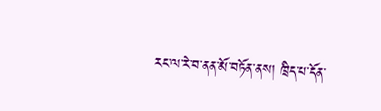རང་ལ་རེ་བ་ནན་མོ་བཏོན་ནས། ཁྲིད་པ་དོན་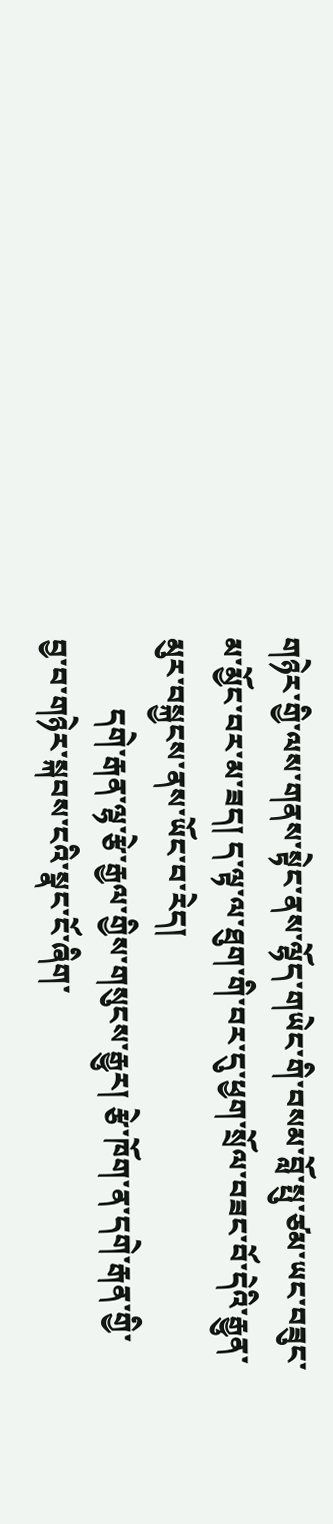གཉེར་གྱི་ལས་གནས་སྟེང་ནས་ལྷོད་གཡེང་གི་བསམ་བློ་སྤུ་ཙམ་ཡང་བཟུང་མ་མྱོང་བར་མ་ཟད། ད་ལྟ་ལ་ཐུག་གི་བར་དུ་ཕྱག་སྲོལ་བཟང་བོ་དེའི་རྒྱུན་མུར་བསྐྱངས་ནས་ཡོང་བ་རེད།
          དགེ་རྒན་ལྷ་རྩེ་རྒྱལ་གྱིས་གསུངས་རྒྱུར། རྩེ་ཁོག་ན་དགེ་རྒན་གྱི་བྱ་བ་གཉེར་སྐབས་ངའི་སྣང་ངོ་ཞིག་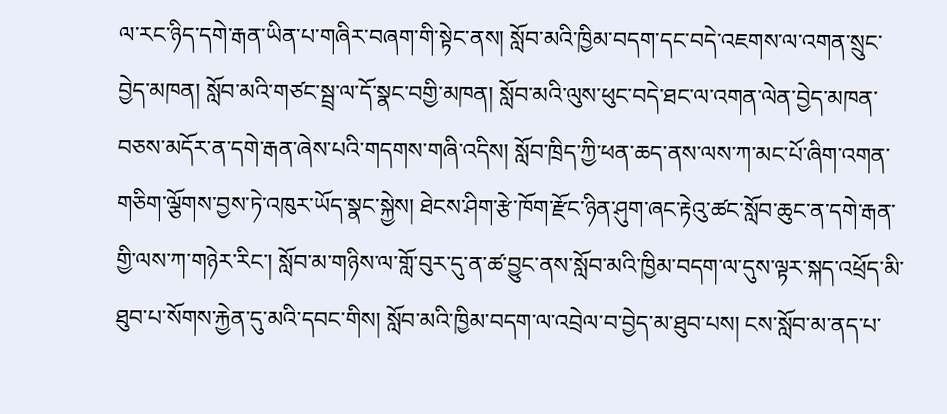ལ་རང་ཉིད་དགེ་རྒན་ཡིན་པ་གཞིར་བཞག་གི་སྟེང་ནས། སློབ་མའི་ཁྱིམ་བདག་དང་བདེ་འཇགས་ལ་འགན་སྲུང་བྱེད་མཁན། སློབ་མའི་གཙང་སྦྲ་ལ་དོ་སྣང་བགྱི་མཁན། སློབ་མའི་ལུས་ཕུང་བདེ་ཐང་ལ་འགན་ལེན་བྱེད་མཁན་བཅས་མདོར་ན་དགེ་རྒན་ཞེས་པའི་གདགས་གཞི་འདིས། སློབ་ཁྲིད་ཀྱི་ཕན་ཆད་ནས་ལས་ཀ་མང་པོ་ཞིག་འགན་གཅིག་ལྕོགས་བྱས་ཏེ་འཁུར་ཡོད་སྣང་སྐྱེས། ཐེངས་ཤིག་རྩེ་ཁོག་རྫོང་ཉིན་ཤུག་ཞང་རྟེའུ་ཚང་སློབ་ཆུང་ན་དགེ་རྒན་གྱི་ལས་ཀ་གཉེར་རིང་། སློབ་མ་གཉིས་ལ་གློ་བུར་དུ་ན་ཚ་བྱུང་ནས་སློབ་མའི་ཁྱིམ་བདག་ལ་དུས་ལྟར་སྐད་འཕྲོད་མི་ཐུབ་པ་སོགས་རྐྱེན་དུ་མའི་དབང་གིས། སློབ་མའི་ཁྱིམ་བདག་ལ་འབྲེལ་བ་བྱེད་མ་ཐུབ་པས། ངས་སློབ་མ་ནད་པ་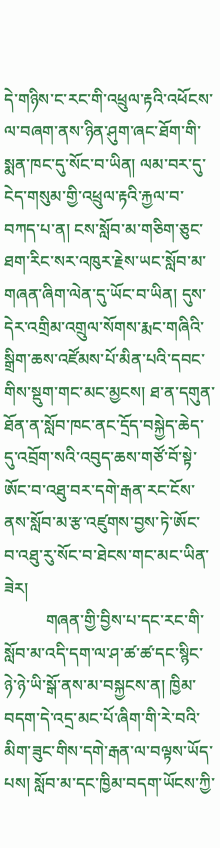དེ་གཉིས་ང་རང་གི་འཕྲུལ་རྟའི་འཕོངས་ལ་བཞག་ནས་ཉིན་ཤུག་ཞང་ཐོག་གི་སྨན་ཁང་དུ་སོང་བ་ཡིན། ལམ་བར་དུ་ངེད་གསུམ་གྱི་འཕྲུལ་རྟའི་རྐྱལ་བ་བཀད་པ་ན། ངས་སློབ་མ་གཅིག་ཅུང་ཐག་རིང་སར་འཁུར་རྗེས་ཡང་སློབ་མ་གཞན་ཞིག་ལེན་དུ་ཡོང་བ་ཡིན། དུས་དེར་འགྲིམ་འགྲུལ་སོགས་རྨང་གཞིའི་སྒྲིག་ཆས་འཛོམས་པོ་མིན་པའི་དབང་གིས་སྡུག་གང་མང་མྱངས། ཐ་ན་དགུན་ཐོན་ན་སློབ་ཁང་ནང་དྲོད་བསྐྱེད་ཆེད་དུ་འབྲོག་སའི་འབུད་ཆས་གཙོ་བོ་སྟེ་ཨོང་བ་འཐུ་བར་དགེ་རྒན་རང་ངོས་ནས་སློབ་མ་རྩ་འཛུགས་བྱས་ཏེ་ཨོང་བ་འཐུ་རུ་སོང་བ་ཐེངས་གང་མང་ཡིན་ཟེར།
          གཞན་གྱི་བྱིས་པ་དང་རང་གི་སློབ་མ་འདི་དག་ལ་ཤ་ཚ་ཚ་དང་སྙིང་ཉེ་ཉེ་ཡི་སྒོ་ནས་མ་བསྐྱངས་ན། ཁྱིམ་བདག་དེ་འདྲ་མང་པོ་ཞིག་གི་རེ་བའི་མིག་ཟུང་གིས་དགེ་རྒན་ལ་བལྟས་ཡོད་པས། སློབ་མ་དང་ཁྱིམ་བདག་ཡོངས་ཀྱི་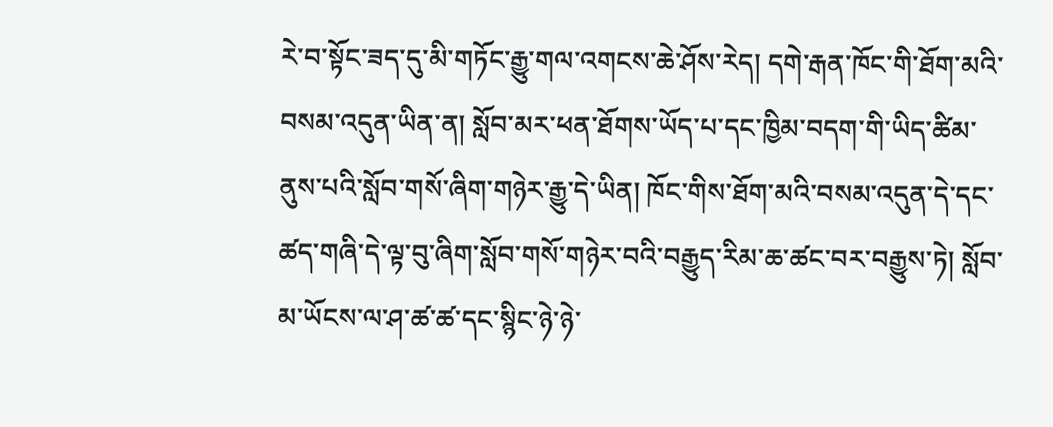རེ་བ་སྟོང་ཟད་དུ་མི་གཏོང་རྒྱུ་གལ་འགངས་ཆེ་ཤོས་རེད། དགེ་རྒན་ཁོང་གི་ཐོག་མའི་བསམ་འདུན་ཡིན་ན། སློབ་མར་ཕན་ཐོགས་ཡོད་པ་དང་ཁྱིམ་བདག་གི་ཡིད་ཚིམ་ནུས་པའི་སློབ་གསོ་ཞིག་གཉེར་རྒྱུ་དེ་ཡིན། ཁོང་གིས་ཐོག་མའི་བསམ་འདུན་དེ་དང་ཚད་གཞི་དེ་ལྟ་བུ་ཞིག་སློབ་གསོ་གཉེར་བའི་བརྒྱུད་རིམ་ཆ་ཚང་བར་བརྒྱུས་ཏེ། སློབ་མ་ཡོངས་ལ་ཤ་ཚ་ཚ་དང་སྙིང་ཉེ་ཉེ་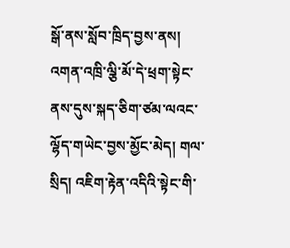སྒོ་ནས་སློབ་ཁྲིད་བྱས་ནས། འགན་འཁྲི་ལྕི་མོ་དེ་ཕྲག་སྟེང་ནས་དུས་སྐད་ཅིག་ཙམ་ལའང་ལྷོད་གཡེང་བྱས་མྱོང་མེད། གལ་སྲིད། འཇིག་རྟེན་འདིའི་སྟེང་གི་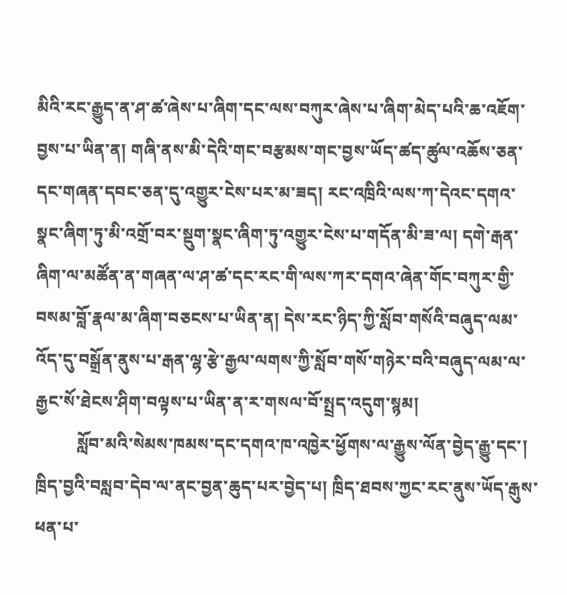མིའི་རང་རྒྱུད་ན་ཤ་ཚ་ཞེས་པ་ཞིག་དང་ལས་བཀུར་ཞེས་པ་ཞིག་མེད་པའི་ཆ་འཇོག་བྱས་པ་ཡིན་ན། གཞི་ནས་མི་དེའི་གང་བརྩམས་གང་བྱས་ཡོད་ཚད་ཚུལ་འཆོས་ཅན་དང་གཞན་དབང་ཅན་དུ་འགྱུར་ངེས་པར་མ་ཟད། རང་འཁྲིའི་ལས་ཀ་དེའང་དགའ་སྣང་ཞིག་ཏུ་མི་འགྲོ་བར་སྡུག་སྣང་ཞིག་ཏུ་འགྱུར་ངེས་པ་གདོན་མི་ཟ་ལ། དགེ་རྒན་ཞིག་ལ་མཚོན་ན་གཞན་ལ་ཤ་ཚ་དང་རང་གི་ལས་ཀར་དགའ་ཞེན་གོང་བཀུར་གྱི་བསམ་བློ་རྣལ་མ་ཞིག་བཅངས་པ་ཡིན་ན། དེས་རང་ཉིད་ཀྱི་སློབ་གསོའི་བཞུད་ལམ་འོད་དུ་བསྒྲོན་ནུས་པ་རྒན་ལྷ་རྩེ་རྒྱལ་ལགས་ཀྱི་སློབ་གསོ་གཉེར་བའི་བཞུད་ལམ་ལ་རྒྱང་སོ་ཐེངས་ཤིག་བལྟས་པ་ཡིན་ན་ར་གསལ་བོ་སྤྲད་འདུག་སྙམ།
          སློབ་མའི་སེམས་ཁམས་དང་དགའ་ཁ་འཁྱེར་ཕྱོགས་ལ་རྒྱུས་ལོན་བྱེད་རྒྱུ་དང་། ཁྲིད་བྱའི་བསླབ་དེབ་ལ་ནང་བྱན་ཆུད་པར་བྱེད་པ། ཁྲིད་ཐབས་ཀྱང་རང་ནུས་ཡོད་རྒུས་ཕན་པ་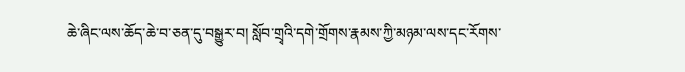ཆེ་ཞིང་ལས་ཆོད་ཆེ་བ་ཅན་དུ་བསྒྱུར་བ། སློབ་གྲྭའི་དགེ་གྲོགས་རྣམས་ཀྱི་མཉམ་ལས་དང་རོགས་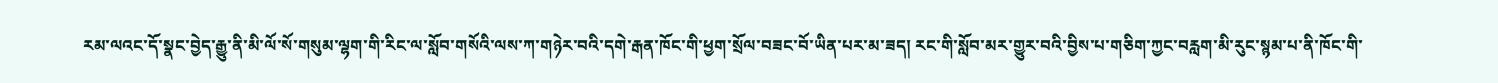རམ་ལའང་དོ་སྣང་བྱེད་རྒྱུ་ནི་མི་ལོ་སོ་གསུམ་ལྷག་གི་རིང་ལ་སློབ་གསོའི་ལས་ཀ་གཉེར་བའི་དགེ་རྒན་ཁོང་གི་ཕྱག་སྲོལ་བཟང་བོ་ཡིན་པར་མ་ཟད། རང་གི་སློབ་མར་གྱུར་བའི་བྱིས་པ་གཅིག་ཀྱང་བརླག་མི་རུང་སྙམ་པ་ནི་ཁོང་གི་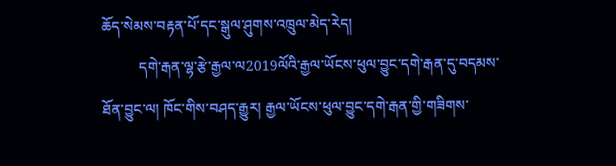ཆོད་སེམས་བརྟན་པོ་དང་སྒུལ་ཤུགས་འཁྲུལ་མེད་རེད།
          དགེ་རྒན་ལྷ་རྩེ་རྒྱལ་ལ2019ལོའི་རྒྱལ་ཡོངས་ཕུལ་བྱུང་དགེ་རྒན་དུ་བདམས་ཐོན་བྱུང་ལ། ཁོང་གིས་བཤད་རྒྱུར། རྒྱལ་ཡོངས་ཕུལ་བྱུང་དགེ་རྒན་གྱི་གཟིགས་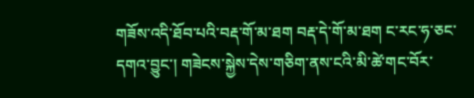གཟོས་འདི་ཐོབ་པའི་བརྡ་གོ་མ་ཐག བརྡ་དེ་གོ་མ་ཐག ང་རང་ཧ་ཅང་དགའ་བྱུང་། གཟེངས་སྐྱེས་དེས་གཅིག་ནས་ངའི་མི་ཚེ་གང་བོར་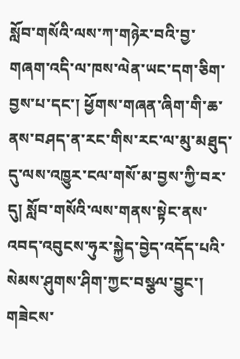སློབ་གསོའི་ལས་ཀ་གཉེར་བའི་བྱ་གཞག་འདི་ལ་ཁས་ལེན་ཡང་དག་ཅིག་བྱས་པ་དང་། ཕྱོགས་གཞན་ཞིག་གི་ཆ་ནས་བཤད་ན་རང་གིས་རང་ལ་མུ་མཐུད་དུ་ལས་འཁྱུར་ངལ་གསོ་མ་བྱས་ཀྱི་བར་དུ། སློབ་གསོའི་ལས་གནས་སྟེང་ནས་འབད་འབུངས་ཧུར་སྐྱེད་བྱེད་འདོད་པའི་སེམས་ཤུགས་ཤིག་ཀྱང་བསྩལ་བྱུང་། གཟེངས་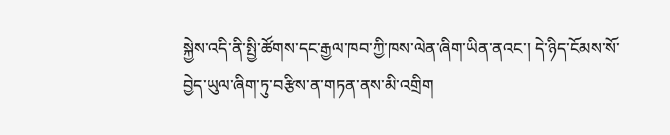སྐྱེས་འདི་ནི་སྤྱི་ཚོགས་དང་རྒྱལ་ཁབ་ཀྱི་ཁས་ལེན་ཞིག་ཡིན་ནའང་། དེ་ཉིད་ངོམས་སོ་བྱེད་ཡུལ་ཞིག་ཏུ་བརྩིས་ན་གཏན་ནས་མི་འགྲིག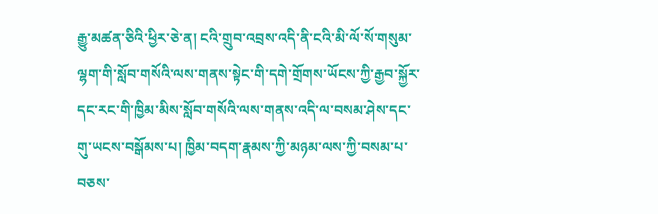རྒྱུ་མཚན་ཅིའི་ཕྱིར་ཅེ་ན། ངའི་གྲུབ་འབྲས་འདི་ནི་ངའི་མི་ལོ་སོ་གསུམ་ལྷག་གི་སློབ་གསོའི་ལས་གནས་སྟེང་གི་དགེ་གྲོགས་ཡོངས་ཀྱི་རྒྱབ་སྐྱོར་དང་རང་གི་ཁྱིམ་མིས་སློབ་གསོའི་ལས་གནས་འདི་ལ་བསམ་ཤེས་དང་གུ་ཡངས་བསྒོམས་པ། ཁྱིམ་བདག་རྣམས་ཀྱི་མཉམ་ལས་ཀྱི་བསམ་པ་བཅས་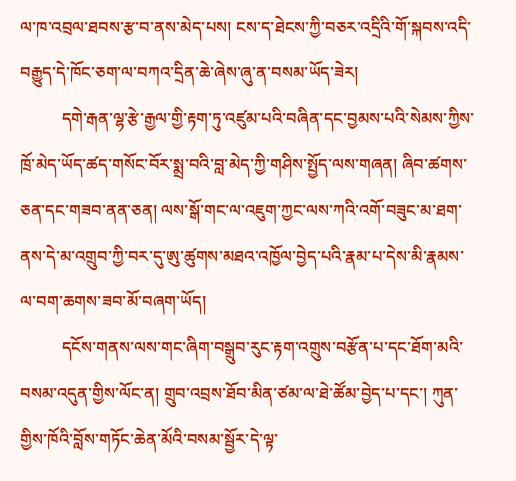ལ་ཁ་འབྲལ་ཐབས་རྩ་བ་ནས་མེད་པས། ངས་ད་ཐེངས་ཀྱི་བཅར་འདྲིའི་གོ་སྐབས་འདི་བརྒྱུད་དེ་ཁོང་ཅག་ལ་བཀའ་དྲིན་ཆེ་ཞེས་ཞུ་ན་བསམ་ཡོད་ཟེར།
          དགེ་རྒན་ལྷ་རྩེ་རྒྱལ་གྱི་རྟག་ཏུ་འཛུམ་པའི་བཞིན་དང་བྱམས་པའི་སེམས་ཀྱིས་ཁྲོ་མེད་ཡོད་ཚད་གསོང་བོར་སྨྲ་བའི་བླ་མེད་ཀྱི་གཤིས་སྤྱོད་ལས་གཞན། ཞིབ་ཚགས་ཅན་དང་གཟབ་ནན་ཅན། ལས་སྒོ་གང་ལ་འཇུག་ཀྱང་ལས་ཀའི་འགོ་བཟུང་མ་ཐག་ནས་དེ་མ་འགྲུབ་ཀྱི་བར་དུ་ཨུ་ཚུགས་མཐའ་འཁྱོལ་བྱེད་པའི་རྣམ་པ་དེས་མི་རྣམས་ལ་བག་ཆགས་ཟབ་མོ་བཞག་ཡོད།
          དངོས་གནས་ལས་གང་ཞིག་བསྒྲུབ་རུང་རྟག་འགྲུས་བརྩོན་པ་དང་ཐོག་མའི་བསམ་འདུན་གྱིས་ལོང་ན། གྲུབ་འབྲས་ཐོབ་མིན་ཙམ་ལ་ཐེ་ཚོམ་བྱེད་པ་དང་། ཀུན་གྱིས་ཁོའི་བློས་གཏོང་ཆེན་མོའི་བསམ་སྦྱོར་དེ་ལྟ་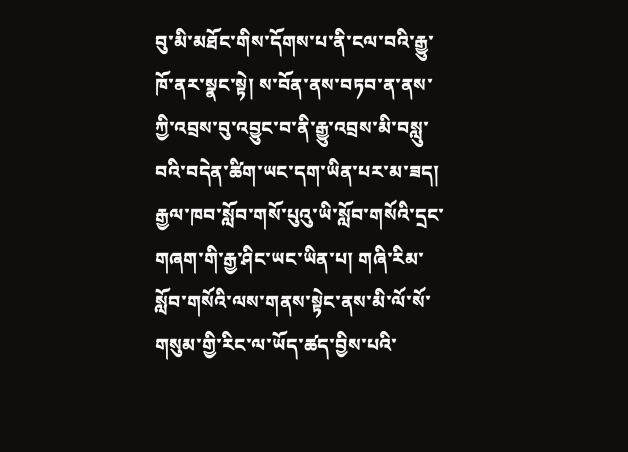བུ་མི་མཐོང་གིས་དོགས་པ་ནི་ངལ་བའི་རྒྱུ་ཁོ་ནར་སྣང་སྟེ། ས་བོན་ནས་བཏབ་ན་ནས་ཀྱི་འབྲས་བུ་འབྱུང་བ་ནི་རྒྱུ་འབྲས་མི་བསླུ་བའི་བདེན་ཚིག་ཡང་དག་ཡིན་པར་མ་ཟད། རྒྱལ་ཁབ་སློབ་གསོ་པུའུ་ཡི་སློབ་གསོའི་དྲང་གཞག་གི་རྒྱ་ཤིང་ཡང་ཡིན་པ། གཞི་རིམ་སློབ་གསོའི་ལས་གནས་སྟེང་ནས་མི་ལོ་སོ་གསུམ་གྱི་རིང་ལ་ཡོད་ཚད་བྱིས་པའི་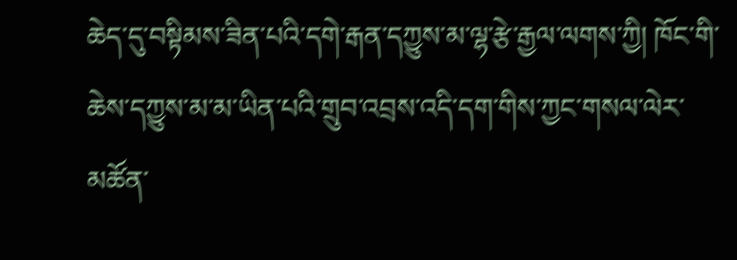ཆེད་དུ་བསྟིམས་ཟིན་པའི་དགེ་རྒན་དཀྱུས་མ་ལྷ་རྩེ་རྒྱལ་ལགས་ཀྱི། ཁོང་གི་ཆེས་དཀྱུས་མ་མ་ཡིན་པའི་གྲུབ་འབྲས་འདི་དག་གིས་ཀྱང་གསལ་ལེར་མཚོན་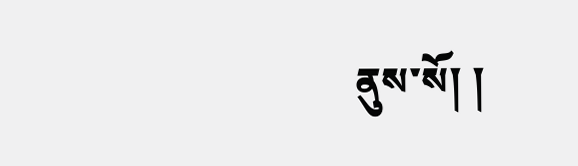ནུས་སོ། །